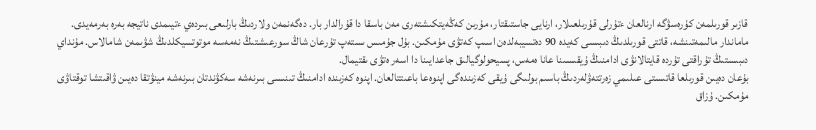قازىر قورىلمەن كۇرەسۋگە ارنالعان ءتۇرلى قۇرىلعىلار، ارنايى جاستىقتار، مۇرىن كەڭەيتكىشتەرى مەن باسقا دا قۇرالدار بار. دەگەنمەن ولاردىڭ بارلىعى بىردەي ءتيىمدى ناتيجە بەرە بەرمەيدى.
ماماندار مالىمەتىنشە، قاتتى قورىلدىڭ دىبىسى كەيدە 90 دەتسيبەلدەن اسىپ كەتۋى مۇمكىن. بۇل جۇمىس ىستەپ تۇرعان شاڭ سورعىشتىڭ نەمەسە موتوتسيكلدىڭ شۋىمەن شامالاس. مۇنداي دىبىستىڭ تۇراقتى تۇردە قايتالانۋى ادامنىڭ ۇيقىسىنا عانا ەمەس، پسيحولوگيالىق جاعدايىنا دا اسەر ەتۋى ىقتيمال.
بۇعان دەيىن قورىلعا قاتىستى عىلىمي زەرتتەۋلەردىڭ باسىم بولىگى ۇيقى كەزىندەگى اپنوەعا باعىتتالعان. اپنوە كەزىندە ادامنىڭ تىنىسى بىرنەشە سەكۋندتان بىرنەشە مينۋتقا دەيىن ۋاقىتشا توقتاۋى مۇمكىن. ۇزاق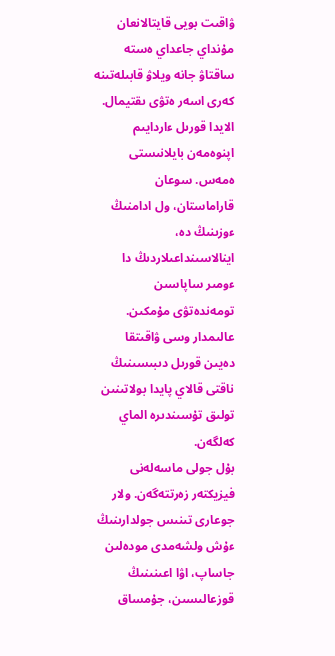ۋاقىت بويى قايتالانعان مۇنداي جاعداي ەستە ساقتاۋ جانە ويلاۋ قابىلەتىنە كەرى اسەر ەتۋى ىقتيمال.
الايدا قورىل ءاردايىم اپنوەمەن بايلانىستى ەمەس. سوعان قاراماستان، ول ادامنىڭ ءوزىنىڭ دە، اينالاسىنداعىلاردىڭ دا ءومىر ساپاسىن تومەندەتۋى مۇمكىن. عالىمدار وسى ۋاقىتقا دەيىن قورىل دىبىسىنىڭ ناقتى قالاي پايدا بولاتىنىن تولىق تۇسىندىرە الماي كەلگەن.
بۇل جولى ماسەلەنى فيزيكتەر زەرتتەگەن. ولار جوعارى تىنىس جولدارىنىڭ ءۇش ولشەمدى مودەلىن جاساپ، اۋا اعىنىنىڭ قوزعالىسىن، جۇمساق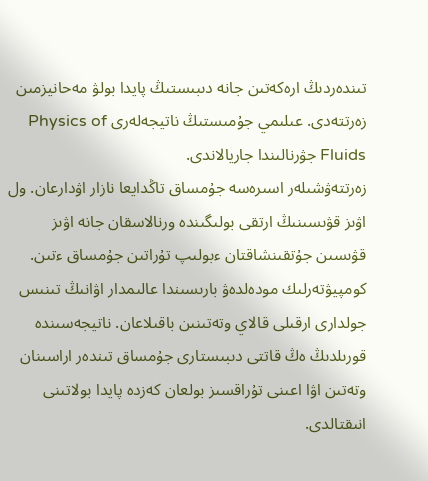تىندەردىڭ ارەكەتىن جانە دىبىستىڭ پايدا بولۋ مەحانيزمىن زەرتتەدى. عىلىمي جۇمىستىڭ ناتيجەلەرى Physics of Fluids جۋرنالىندا جاريالاندى.
زەرتتەۋشىلەر اسىرەسە جۇمساق تاڭدايعا نازار اۋدارعان. ول اۋىز قۋىسىنىڭ ارتقى بولىگىندە ورنالاسقان جانە اۋىز قۋىسىن جۇتقىنشاقتان ءبولىپ تۇراتىن جۇمساق ءتىن.
كومپيۋتەرلىك مودەلدەۋ بارىسىندا عالىمدار اۋانىڭ تىنىس جولدارى ارقىلى قالاي وتەتىنىن باقىلاعان. ناتيجەسىندە قورىلدىڭ ەڭ قاتتى دىبىستارى جۇمساق تىندەر اراسىنان وتەتىن اۋا اعىنى تۇراقسىز بولعان كەزدە پايدا بولاتىنى انىقتالدى.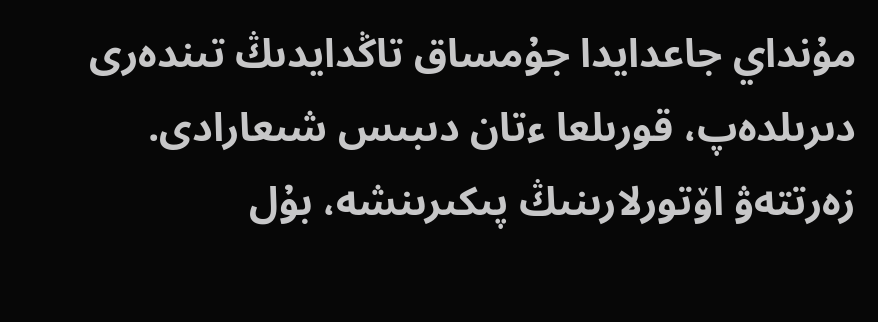مۇنداي جاعدايدا جۇمساق تاڭدايدىڭ تىندەرى دىرىلدەپ، قورىلعا ءتان دىبىس شىعارادى.
زەرتتەۋ اۆتورلارىنىڭ پىكىرىنشە، بۇل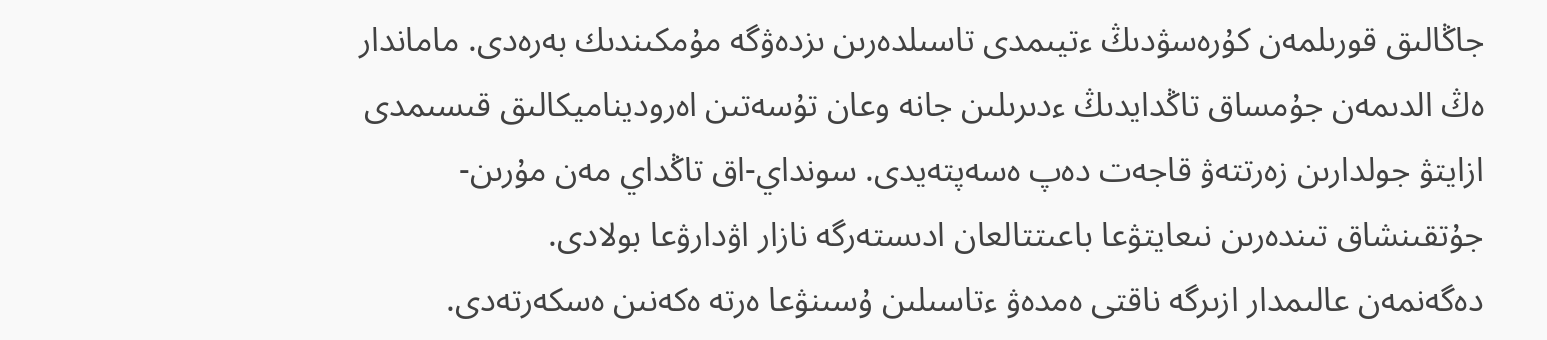جاڭالىق قورىلمەن كۇرەسۋدىڭ ءتيىمدى تاسىلدەرىن ىزدەۋگە مۇمكىندىك بەرەدى. ماماندار ەڭ الدىمەن جۇمساق تاڭدايدىڭ ءدىرىلىن جانە وعان تۇسەتىن اەروديناميكالىق قىسىمدى ازايتۋ جولدارىن زەرتتەۋ قاجەت دەپ ەسەپتەيدى. سونداي-اق تاڭداي مەن مۇرىن-جۇتقىنشاق تىندەرىن نىعايتۋعا باعىتتالعان ادىستەرگە نازار اۋدارۋعا بولادى.
دەگەنمەن عالىمدار ازىرگە ناقتى ەمدەۋ ءتاسىلىن ۇسىنۋعا ەرتە ەكەنىن ەسكەرتەدى.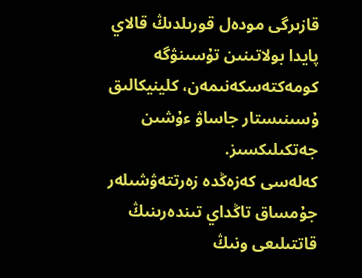قازىرگى مودەل قورىلدىڭ قالاي پايدا بولاتىنىن تۇسىنۋگە كومەكتەسكەنىمەن، كلينيكالىق ۇسىنىستار جاساۋ ءۇشىن جەتكىلىكسىز.
كەلەسى كەزەڭدە زەرتتەۋشىلەر جۇمساق تاڭداي تىندەرىنىڭ قاتتىلىعى ونىڭ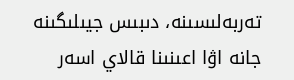تەربەلىسىنە، دىبىس جيىلىگىنە جانە اۋا اعىنىنا قالاي اسەر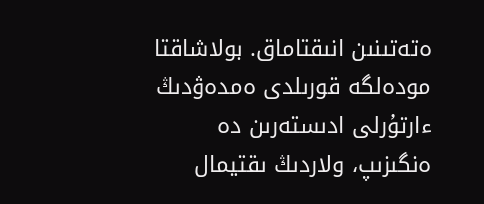ەتەتىنىن انىقتاماق. بولاشاقتا مودەلگە قورىلدى ەمدەۋدىڭ ءارتۇرلى ادىستەرىن دە ەنگىزىپ، ولاردىڭ ىقتيمال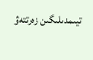تيىمدىلىگىن زەرتتەۋ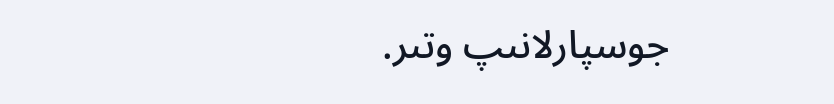جوسپارلانىپ وتىر.